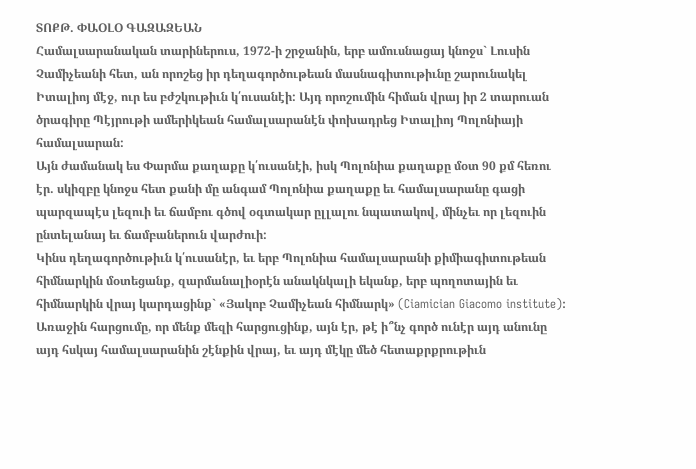ՏՈՔԹ. ՓԱՕԼՕ ԳԱԶԱԶԵԱՆ
Համալսարանական տարիներուս, 1972-ի շրջանին, երբ ամուսնացայ կնոջս` Լուսին Չամիչեանի հետ, ան որոշեց իր դեղագործութեան մասնագիտութիւնը շարունակել Իտալիոյ մէջ, ուր ես բժշկութիւն կ՛ուսանէի: Այդ որոշումին հիման վրայ իր 2 տարուան ծրագիրը Պէյրութի ամերիկեան համալսարանէն փոխադրեց Իտալիոյ Պոլոնիայի համալսարան:
Այն ժամանակ ես Փարմա քաղաքը կ՛ուսանէի, իսկ Պոլոնիա քաղաքը մօտ 90 քմ հեռու էր. սկիզբը կնոջս հետ քանի մը անգամ Պոլոնիա քաղաքը եւ համալսարանը գացի պարզապէս լեզուի եւ ճամբու գծով օգտակար ըլլալու նպատակով, մինչեւ որ լեզուին ընտելանայ եւ ճամբաներուն վարժուի:
Կինս դեղագործութիւն կ՛ուսանէր, եւ երբ Պոլոնիա համալսարանի քիմիագիտութեան հիմնարկին մօտեցանք, զարմանալիօրէն անակնկալի եկանք, երբ պողոտային եւ հիմնարկին վրայ կարդացինք` «Յակոբ Չամիչեան հիմնարկ» (Ciamician Giacomo institute):
Առաջին հարցումը, որ մենք մեզի հարցուցինք, այն էր, թէ ի՞նչ գործ ունէր այդ անունը այդ հսկայ համալսարանին շէնքին վրայ, եւ այդ մէկը մեծ հետաքրքրութիւն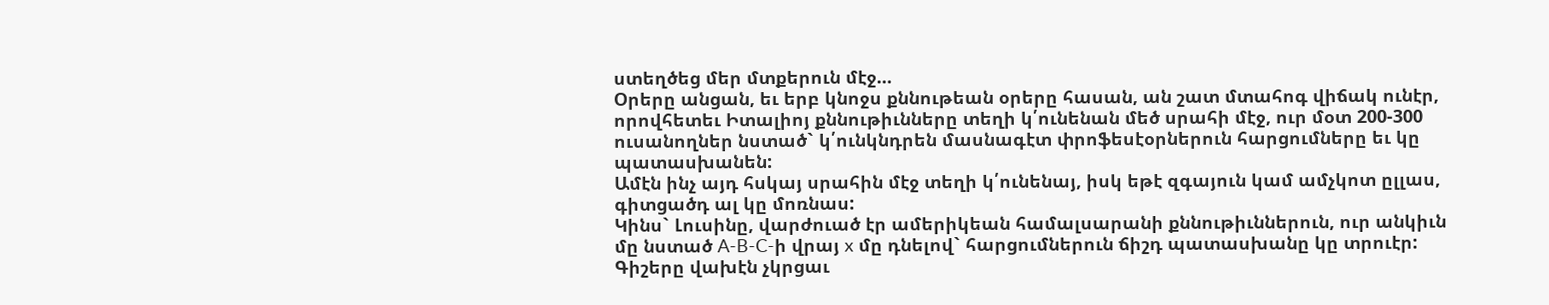ստեղծեց մեր մտքերուն մէջ…
Օրերը անցան, եւ երբ կնոջս քննութեան օրերը հասան, ան շատ մտահոգ վիճակ ունէր, որովհետեւ Իտալիոյ քննութիւնները տեղի կ՛ունենան մեծ սրահի մէջ, ուր մօտ 200-300 ուսանողներ նստած` կ՛ունկնդրեն մասնագէտ փրոֆեսէօրներուն հարցումները եւ կը պատասխանեն:
Ամէն ինչ այդ հսկայ սրահին մէջ տեղի կ՛ունենայ, իսկ եթէ զգայուն կամ ամչկոտ ըլլաս, գիտցածդ ալ կը մոռնաս:
Կինս` Լուսինը, վարժուած էր ամերիկեան համալսարանի քննութիւններուն, ուր անկիւն մը նստած A-B-C-ի վրայ x մը դնելով` հարցումներուն ճիշդ պատասխանը կը տրուէր:
Գիշերը վախէն չկրցաւ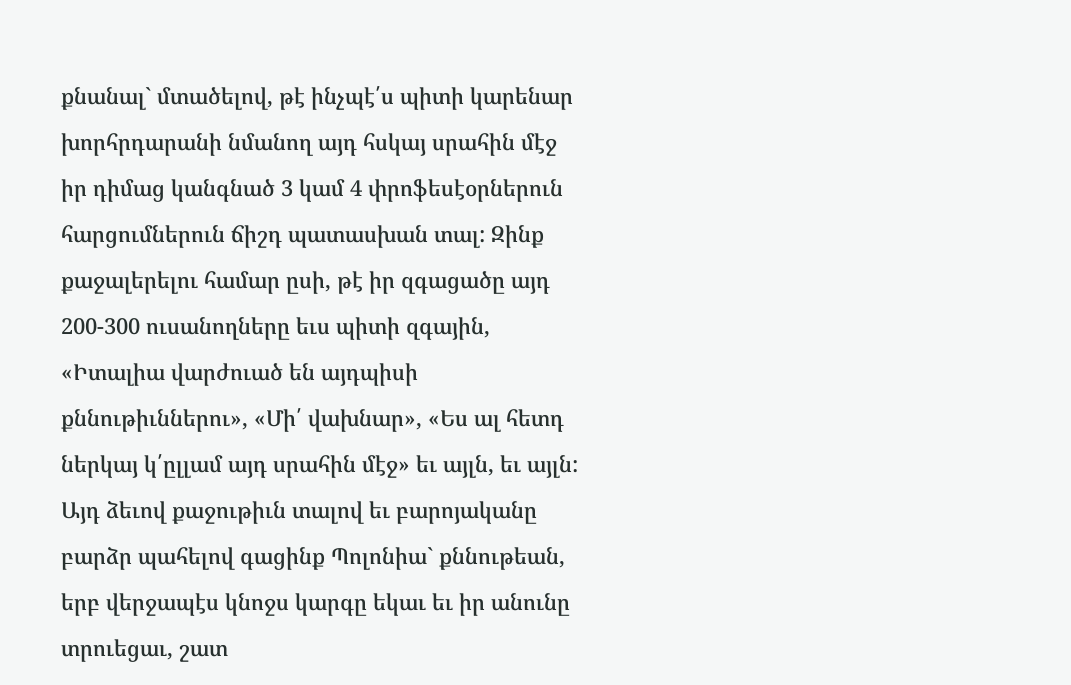քնանալ` մտածելով, թէ ինչպէ՛ս պիտի կարենար խորհրդարանի նմանող այդ հսկայ սրահին մէջ իր դիմաց կանգնած 3 կամ 4 փրոֆեսէօրներուն հարցումներուն ճիշդ պատասխան տալ: Զինք քաջալերելու համար ըսի, թէ իր զգացածը այդ 200-300 ուսանողները եւս պիտի զգային, «Իտալիա վարժուած են այդպիսի քննութիւններու», «Մի՛ վախնար», «Ես ալ հետդ ներկայ կ՛ըլլամ այդ սրահին մէջ» եւ այլն, եւ այլն:
Այդ ձեւով քաջութիւն տալով եւ բարոյականը բարձր պահելով գացինք Պոլոնիա` քննութեան, երբ վերջապէս կնոջս կարգը եկաւ եւ իր անունը տրուեցաւ, շատ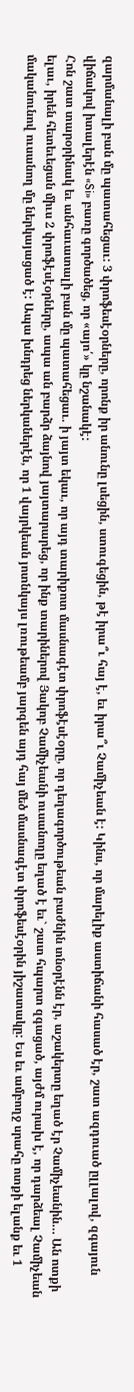զարմանալի բան մը պատահեցաւ: 3 փրոֆեսէօրները, որոնք իր անունը լսեցին, ստուգեցին, թէ իրա՞ւ հայ է, եւ իրա՞ւ Չամիչեան է: Կինս, որ մարելիք աստիճանի հասած էր, շատ ազդուած ըլլալով, զգայուն վիճակով իտալերէն «Si» բառը գործածեց, որ «այո՛» կը նշանակէ:
Հոն շատ տարօրինակ եւ անհաւատալի բան մը պատահեցաւ. ի յայտ եկաւ, որ այդ տարիքոտ մասնագէտ փրոֆէսէօրը, որ դեղագործութեան բաժնին տնօրէնն էր, աշակերտը եղած էր Չամիչեանին… Ան ոտքի ելաւ, իրեն հետեւեցան միւս 2 փրոֆէսէօրները, ապա ան բարձր ձայնով յայտարարեց, որ ինք տարիներով Յակոբ Չամիչեանի ուսանողը եղած է եւ` շատ հպարտ զգացած, այժմ ուրախ է, որ դարձեալ Չամիչեան մականունով ուսանող մը ներկայացած է: Ապա խնդրեց ներկաներէն, որ 1 վայրկեան յոտնկայս լռութեամբ յարգեն այդ հայ մեծ մասնագէտ փրոֆեսէօրին յիշատակը: Ես եւ ամբողջ սրահը ոտքի ելանք եւ 1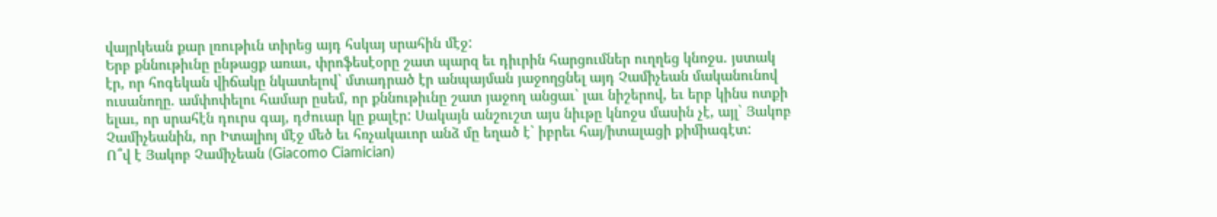վայրկեան քար լռութիւն տիրեց այդ հսկայ սրահին մէջ:
Երբ քննութիւնը ընթացք առաւ, փրոֆեսէօրը շատ պարզ եւ դիւրին հարցումներ ուղղեց կնոջս. յստակ էր, որ հոգեկան վիճակը նկատելով` մտադրած էր անպայման յաջողցնել այդ Չամիչեան մականունով ուսանողը. ամփոփելու համար ըսեմ, որ քննութիւնը շատ յաջող անցաւ` լաւ նիշերով, եւ երբ կինս ոտքի ելաւ, որ սրահէն դուրս գայ, դժուար կը քալէր: Սակայն անշուշտ այս նիւթը կնոջս մասին չէ, այլ` Յակոբ Չամիչեանին, որ Իտալիոյ մէջ մեծ եւ հռչակաւոր անձ մը եղած է` իբրեւ հայ/իտալացի քիմիագէտ:
Ո՞վ է Յակոբ Չամիչեան (Giacomo Ciamician)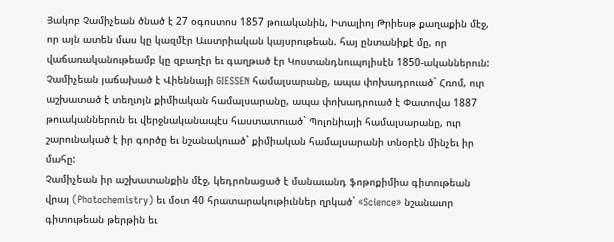Յակոբ Չամիչեան ծնած է 27 օգոստոս 1857 թուականին, Իտալիոյ Թրիեսթ քաղաքին մէջ, որ այն ատեն մաս կը կազմէր Աւստրիական կայսրութեան. հայ ընտանիքէ մը, որ վաճառականութեամբ կը զբաղէր եւ գաղթած էր Կոստանդնուպոլիսէն 1850-ականներուն:
Չամիչեան յաճախած է Վիեննայի GIESSEN համալսարանը, ապա փոխադրուած` Հռոմ, ուր աշխատած է տեղւոյն քիմիական համալսարանը, ապա փոխադրուած է Փատովա 1887 թուականներուն եւ վերջնականապէս հաստատուած` Պոլոնիայի համալսարանը, ուր շարունակած է իր գործը եւ նշանակուած` քիմիական համալսարանի տնօրէն մինչեւ իր մահը:
Չամիչեան իր աշխատանքին մէջ, կեդրոնացած է մանաւանդ ֆոթոքիմիա գիտութեան վրայ (Photochemistry) եւ մօտ 40 հրատարակութիւններ ղրկած` «Science» նշանաւոր գիտութեան թերթին եւ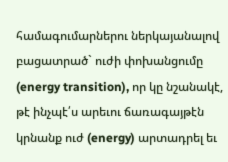համագումարներու ներկայանալով բացատրած` ուժի փոխանցումը (energy transition), որ կը նշանակէ, թէ ինչպէ՛ս արեւու ճառագայթէն կրնանք ուժ (energy) արտադրել եւ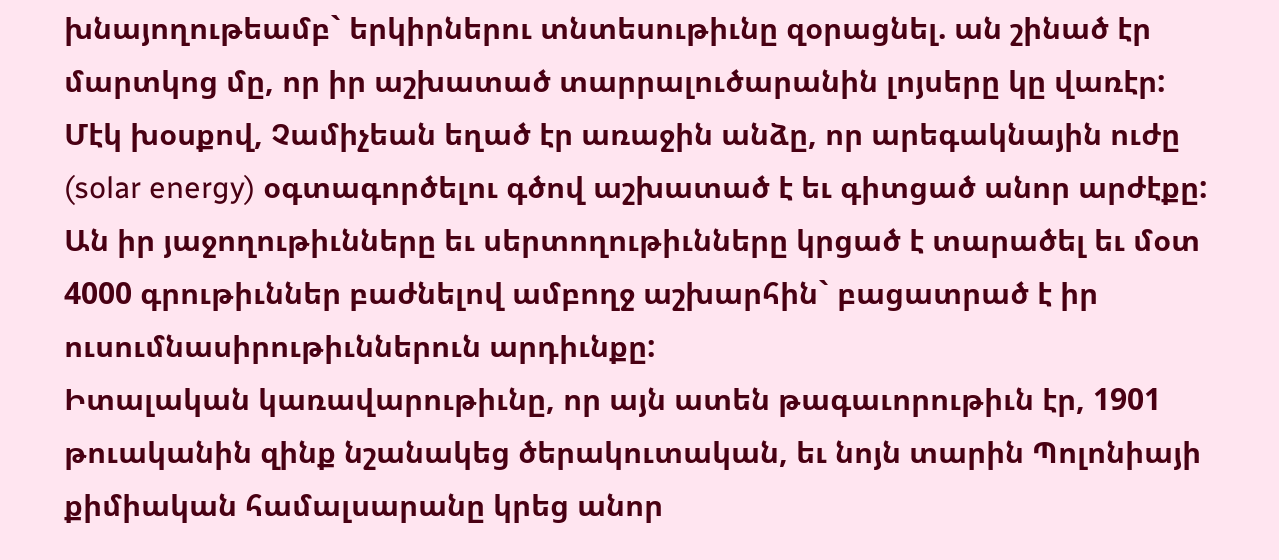խնայողութեամբ` երկիրներու տնտեսութիւնը զօրացնել. ան շինած էր մարտկոց մը, որ իր աշխատած տարրալուծարանին լոյսերը կը վառէր:
Մէկ խօսքով, Չամիչեան եղած էր առաջին անձը, որ արեգակնային ուժը (solar energy) օգտագործելու գծով աշխատած է եւ գիտցած անոր արժէքը: Ան իր յաջողութիւնները եւ սերտողութիւնները կրցած է տարածել եւ մօտ 4000 գրութիւններ բաժնելով ամբողջ աշխարհին` բացատրած է իր ուսումնասիրութիւններուն արդիւնքը:
Իտալական կառավարութիւնը, որ այն ատեն թագաւորութիւն էր, 1901 թուականին զինք նշանակեց ծերակուտական, եւ նոյն տարին Պոլոնիայի քիմիական համալսարանը կրեց անոր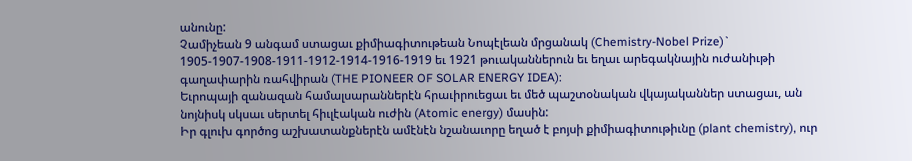անունը:
Չամիչեան 9 անգամ ստացաւ քիմիագիտութեան Նոպէլեան մրցանակ (Chemistry-Nobel Prize)` 1905-1907-1908-1911-1912-1914-1916-1919 եւ 1921 թուականներուն եւ եղաւ արեգակնային ուժանիւթի գաղափարին ռահվիրան (THE PIONEER OF SOLAR ENERGY IDEA):
Եւրոպայի զանազան համալսարաններէն հրաւիրուեցաւ եւ մեծ պաշտօնական վկայականներ ստացաւ, ան նոյնիսկ սկսաւ սերտել հիւլէական ուժին (Atomic energy) մասին:
Իր գլուխ գործոց աշխատանքներէն ամէնէն նշանաւորը եղած է բոյսի քիմիագիտութիւնը (plant chemistry), ուր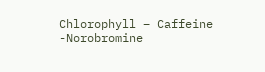Chlorophyll – Caffeine -Norobromine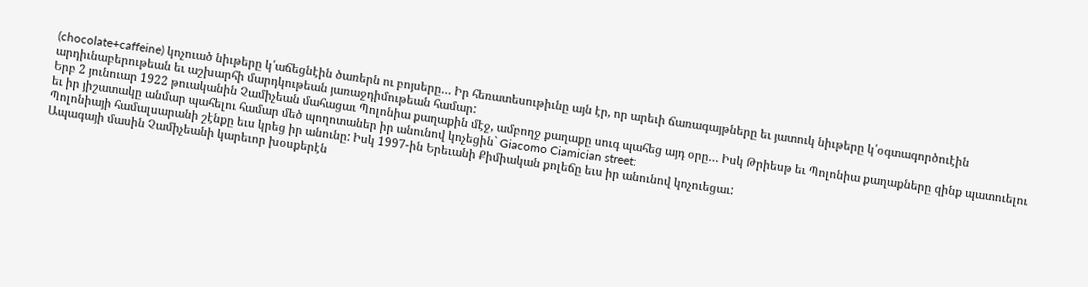(chocolate+caffeine) կոչուած նիւթերը կ՛աճեցնէին ծառերն ու բոյսերը… Իր հեռատեսութիւնը այն էր, որ արեւի ճառագայթները եւ յատուկ նիւթերը կ՛օգտագործուէին արդիւնաբերութեան եւ աշխարհի մարդկութեան յառաջդիմութեան համար:
Երբ 2 յունուար 1922 թուականին Չամիչեան մահացաւ Պոլոնիա քաղաքին մէջ, ամբողջ քաղաքը սուգ պահեց այդ օրը… Իսկ Թրիեսթ եւ Պոլոնիա քաղաքները զինք պատուելու եւ իր յիշատակը անմար պահելու համար մեծ պողոտաներ իր անունով կոչեցին` Giacomo Ciamician street:
Պոլոնիայի համալսարանի շէնքը եւս կրեց իր անունը: Իսկ 1997-ին Երեւանի Քիմիական քոլեճը եւս իր անունով կոչուեցաւ:
Ապագայի մասին Չամիչեանի կարեւոր խօսքերէն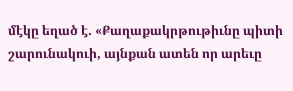մէկը եղած է. «Քաղաքակրթութիւնը պիտի շարունակուի, այնքան ատեն որ արեւը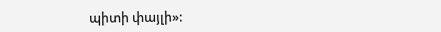պիտի փայլի»: